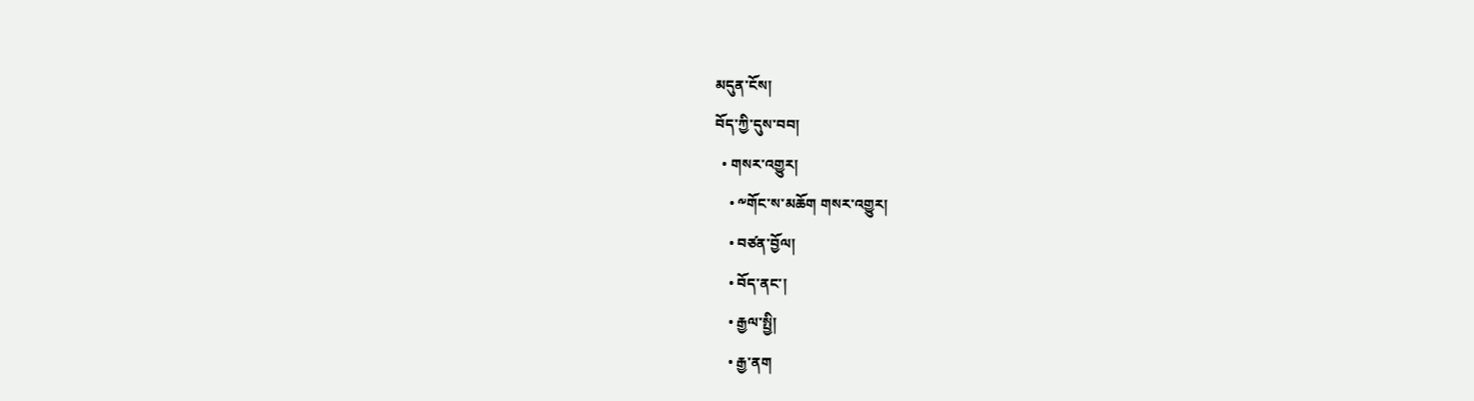མདུན་ངོས།
བོད་ཀྱི་དུས་བབ།
  • གསར་འགྱུར།
    • ༸གོང་ས་མཆོག གསར་འགྱུར།
    • བཙན་བྱོལ།
    • བོད་ནང་།
    • རྒྱལ་སྤྱི།
    • རྒྱ་ནག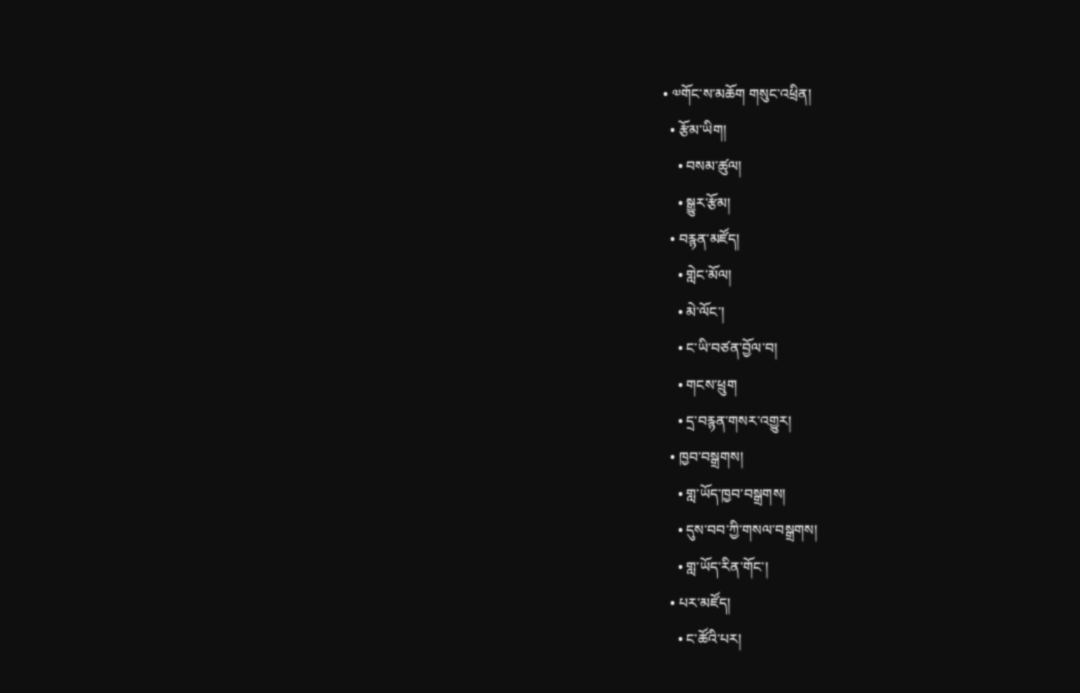• ༧གོང་ས་མཆོག གསུང་འཕྲིན།
  • རྩོམ་ཡིག།
    • བསམ་ཚུལ།
    • སྒྱུར་རྩོམ།
  • བརྙན་མཛོད།
    • གླེང་མོལ།
    • མེ་ལོང་།
    • ང་ཡི་བཙན་བྱོལ་བ།
    • གངས་ཕྲུག
    • དྲ་བརྙན་གསར་འགྱུར།
  • ཁྱབ་བསྒྲགས།
    • གླ་ཡོད་ཁྱབ་བསྒྲགས།
    • དུས་བབ་ཀྱི་གསལ་བསྒྲགས།
    • གླ་ཡོད་རིན་གོང་།
  • པར་མཛོད།
    • ང་ཚོའི་པར།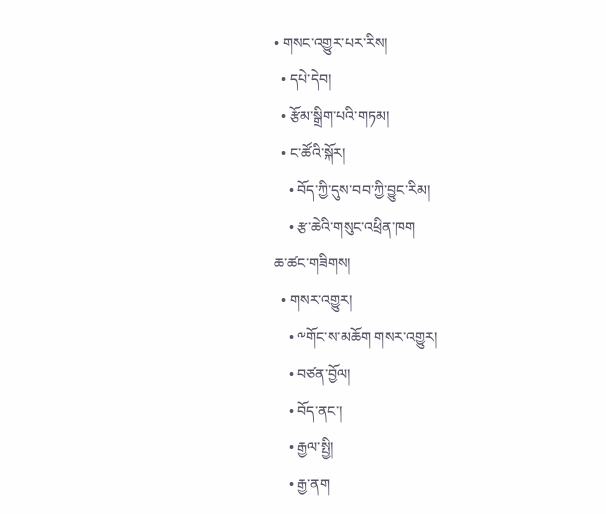• གསང་འགྱུར་པར་རིས།
  • དཔེ་དེབ།
  • རྩོམ་སྒྲིག་པའི་གཏམ།
  • ང་ཚོའི་སྐོར།
    • བོད་ཀྱི་དུས་བབ་ཀྱི་བྱུང་རིམ།
    • རྩ་ཆེའི་གསུང་འཕྲིན་ཁག
ཆ་ཚང་གཟིགས།
  • གསར་འགྱུར།
    • ༸གོང་ས་མཆོག གསར་འགྱུར།
    • བཙན་བྱོལ།
    • བོད་ནང་།
    • རྒྱལ་སྤྱི།
    • རྒྱ་ནག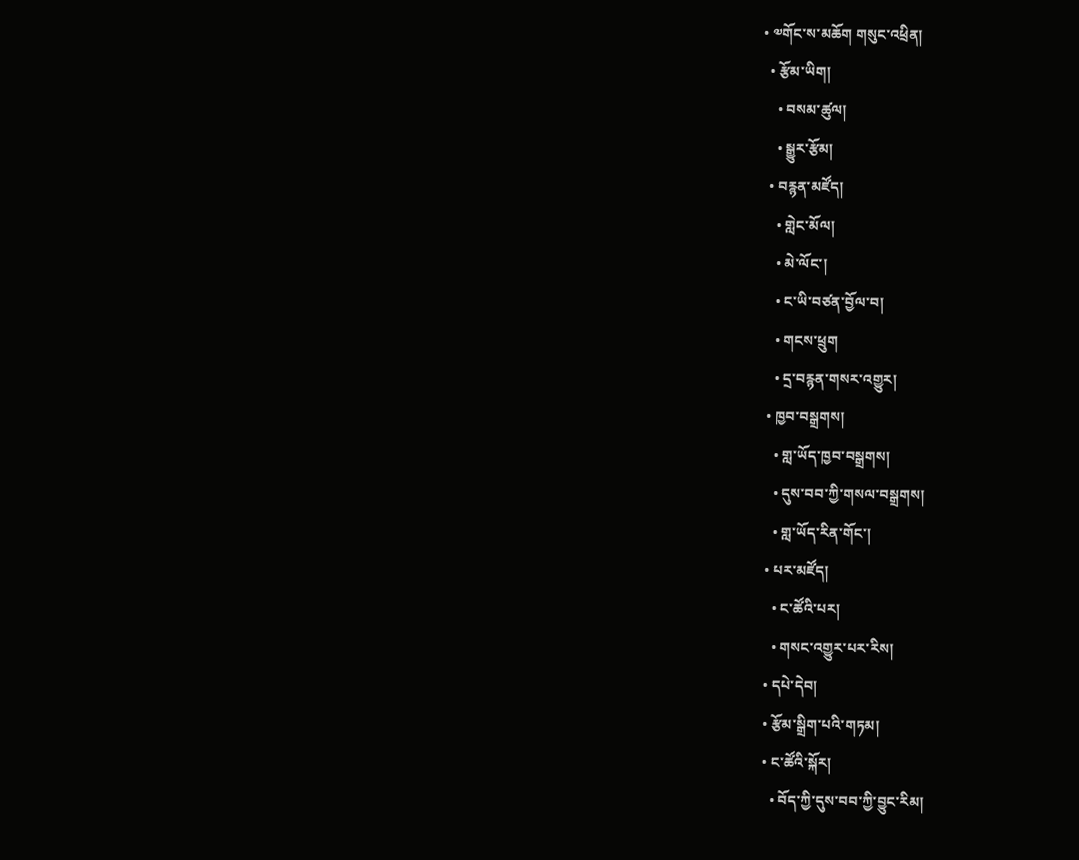• ༧གོང་ས་མཆོག གསུང་འཕྲིན།
  • རྩོམ་ཡིག།
    • བསམ་ཚུལ།
    • སྒྱུར་རྩོམ།
  • བརྙན་མཛོད།
    • གླེང་མོལ།
    • མེ་ལོང་།
    • ང་ཡི་བཙན་བྱོལ་བ།
    • གངས་ཕྲུག
    • དྲ་བརྙན་གསར་འགྱུར།
  • ཁྱབ་བསྒྲགས།
    • གླ་ཡོད་ཁྱབ་བསྒྲགས།
    • དུས་བབ་ཀྱི་གསལ་བསྒྲགས།
    • གླ་ཡོད་རིན་གོང་།
  • པར་མཛོད།
    • ང་ཚོའི་པར།
    • གསང་འགྱུར་པར་རིས།
  • དཔེ་དེབ།
  • རྩོམ་སྒྲིག་པའི་གཏམ།
  • ང་ཚོའི་སྐོར།
    • བོད་ཀྱི་དུས་བབ་ཀྱི་བྱུང་རིམ།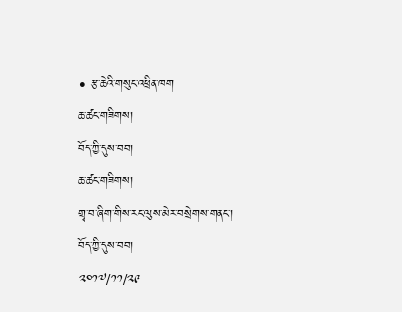• རྩ་ཆེའི་གསུང་འཕྲིན་ཁག
ཆ་ཚང་གཟིགས།
བོད་ཀྱི་དུས་བབ།
ཆ་ཚང་གཟིགས།
གྲྭ་བ་ཞིག་གིས་རང་ལུས་མེར་བསྲེགས་གནང་།
བོད་ཀྱི་དུས་བབ།
༢༠༡༧/༡༡/༢༩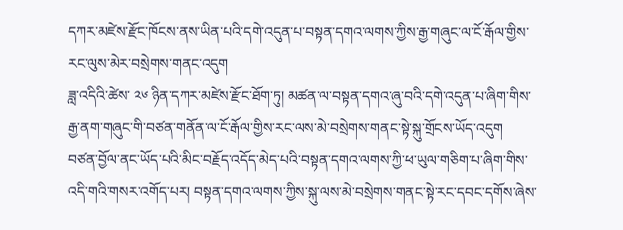དཀར་མཛེས་རྫོང་ཁོངས་ནས་ཡིན་པའི་དགེ་འདུན་པ་བསྟན་དགའ་ལགས་ཀྱིས་རྒྱ་གཞུང་ལ་ངོ་རྒོལ་གྱིས་རང་ལུས་མེར་བསྲེགས་གནང་འདུག
ཟླ་འདིའི་ཚེས་ ༢༦ ཉིན་དཀར་མཛེས་རྫོང་ཐོག་ཏུ། མཚན་ལ་བསྟན་དགའ་ཞུ་བའི་དགེ་འདུན་པ་ཞིག་གིས་རྒྱ་ནག་གཞུང་གི་བཙན་གནོན་ལ་ངོ་རྒོལ་གྱིས་རང་ལས་མེ་བསྲེགས་གནང་སྟེ་སྐུ་གྲོངས་ཡོད་འདུག
བཙན་བྱོལ་ནང་ཡོད་པའི་མིང་བརྗོད་འདོད་མེད་པའི་བསྟན་དགའ་ལགས་ཀྱི་ཕ་ཡུལ་གཅིག་པ་ཞིག་གིས་འདི་གའི་གསར་འགོད་པར། བསྟན་དགའ་ལགས་ཀྱིས་སྐུ་ལས་མེ་བསྲེགས་གནང་སྟེ་རང་དབང་དགོས་ཞེས་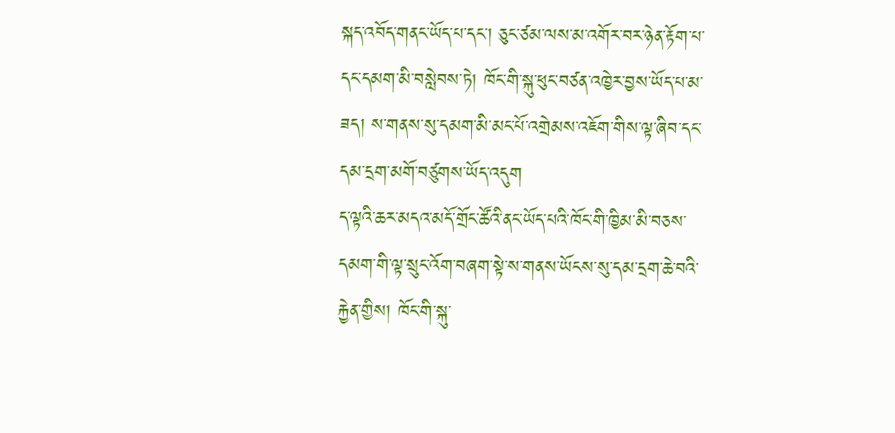སྐད་འབོད་གནང་ཡོད་པ་དང་། ཅུང་ཙམ་ལས་མ་འགོར་བར་ཉེན་རྟོག་པ་དང་དམག་མི་བསླེབས་ཏེ། ཁོང་གི་སྐུ་ཕུང་བཙན་འཁྱེར་བྱས་ཡོད་པ་མ་ཟད། ས་གནས་སུ་དམག་མི་མང་པོ་འགྲེམས་འཇོག་གིས་ལྟ་ཞིབ་དང་དམ་དྲག་མགོ་བཙུགས་ཡོད་འདུག
ད་ལྟའི་ཆར་མདའ་མདོ་གྲོང་ཚོའི་ནང་ཡོད་པའི་ཁོང་གི་ཁྱིམ་མི་བཅས་དམག་གི་ལྟ་སྲུང་འོག་བཞག་སྟེ་ས་གནས་ཡོངས་སུ་དམ་དྲག་ཆེ་བའི་རྐྱེན་གྱིས། ཁོང་གི་སྐུ་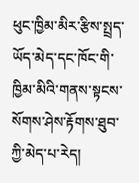ཕུང་ཁྱིམ་མིར་རྩིས་སྤྲད་ཡོད་མེད་དང་ཁོང་གི་ཁྱིམ་མིའི་གནས་སྟངས་སོགས་ཤེས་རྟོགས་ཐུབ་ཀྱི་མེད་པ་རེད།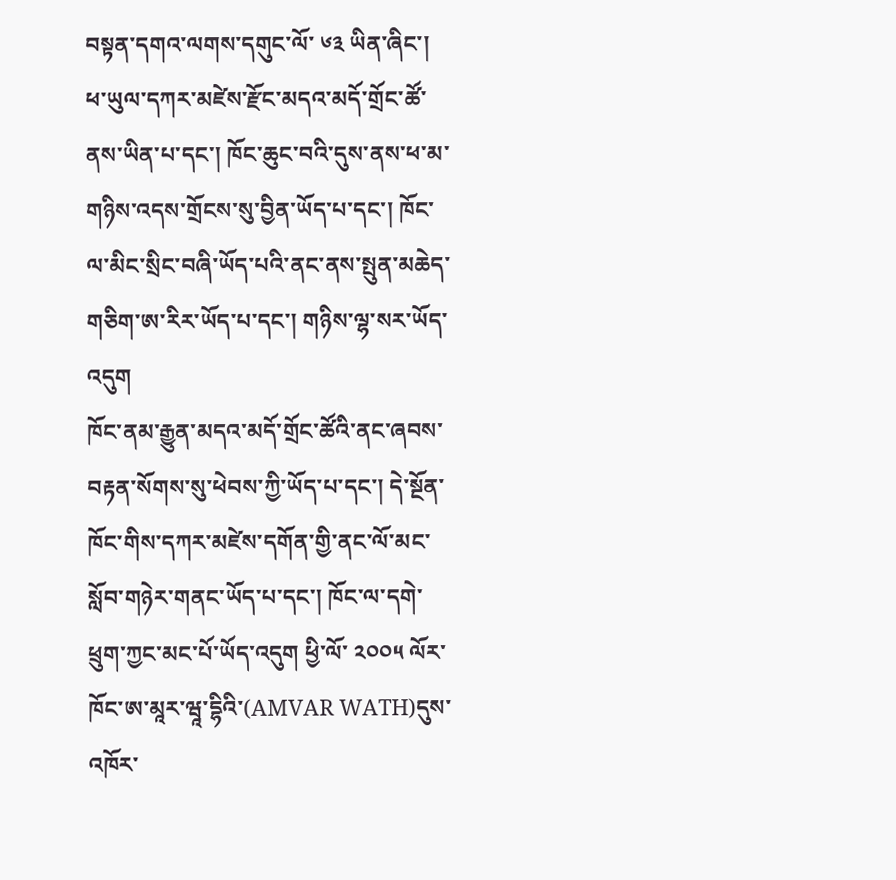བསྟན་དགའ་ལགས་དགུང་ལོ་ ༦༣ ཡིན་ཞིང་། ཕ་ཡུལ་དཀར་མཛེས་རྫོང་མདའ་མདོ་གྲོང་ཚོ་ནས་ཡིན་པ་དང་། ཁོང་ཆུང་བའི་དུས་ནས་ཕ་མ་གཉིས་འདས་གྲོངས་སུ་བྱིན་ཡོད་པ་དང་། ཁོང་ལ་མིང་སྲིང་བཞི་ཡོད་པའི་ནང་ནས་སྤུན་མཆེད་གཅིག་ཨ་རིར་ཡོད་པ་དང་། གཉིས་ལྷ་སར་ཡོད་འདུག
ཁོང་ནམ་རྒྱུན་མདའ་མདོ་གྲོང་ཚོའི་ནང་ཞབས་བརྟན་སོགས་སུ་ཕེབས་ཀྱི་ཡོད་པ་དང་། དེ་སྔོན་ཁོང་གིས་དཀར་མཛེས་དགོན་གྱི་ནང་ལོ་མང་སློབ་གཉེར་གནང་ཡོད་པ་དང་། ཁོང་ལ་དགེ་ཕྲུག་ཀྱང་མང་པོ་ཡོད་འདུག ཕྱི་ལོ་ ༢༠༠༥ ལོར་ཁོང་ཨ་མཱར་ཝཱ་དྷིའི་(AMVAR WATH)དུས་འཁོར་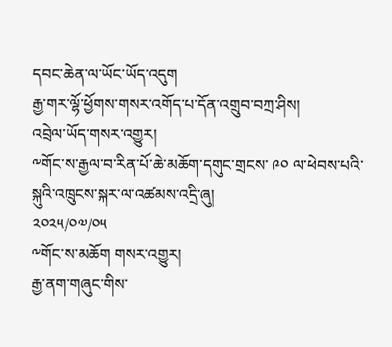དབང་ཆེན་ལ་ཡོང་ཡོད་འདུག
རྒྱ་གར་ལྷོ་ཕྱོགས་གསར་འགོད་པ་དོན་འགྲུབ་བཀྲ་ཤིས།
འབྲེལ་ཡོད་གསར་འགྱུར།
༸གོང་ས་རྒྱལ་བ་རིན་པོ་ཆེ་མཆོག་དགུང་གྲངས་ ༩༠ ལ་ཕེབས་པའི་སྐུའི་འཁྲུངས་སྐར་ལ་འཚམས་འདྲི་ཞུ།
༢༠༢༥/༠༧/༠༥
༸གོང་ས་མཆོག གསར་འགྱུར།
རྒྱ་ནག་གཞུང་གིས་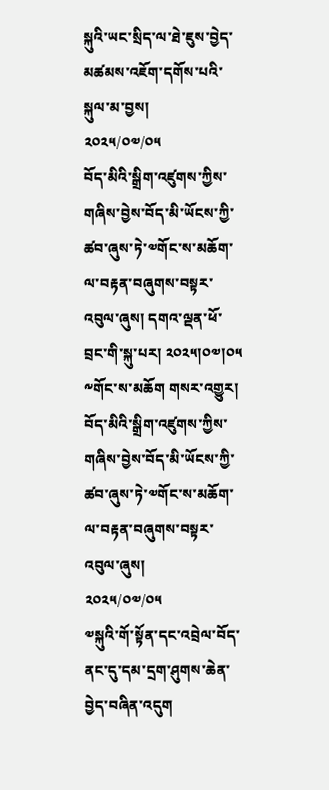སྐུའི་ཡང་སྲིད་ལ་ཐེ་ཇུས་བྱེད་མཚམས་འཇོག་དགོས་པའི་སྐུལ་མ་བྱས།
༢༠༢༥/༠༧/༠༥
བོད་མིའི་སྒྲིག་འཛུགས་ཀྱིས་གཞིས་བྱེས་བོད་མི་ཡོངས་ཀྱི་ཚབ་ཞུས་ཏེ་༧གོང་ས་མཆོག་ལ་བརྟན་བཞུགས་བསྟར་འབུལ་ཞུས། དགའ་ལྡན་ཕོ་བྲང་གི་སྐུ་པར། ༢༠༢༥།༠༧།༠༥
༸གོང་ས་མཆོག གསར་འགྱུར།
བོད་མིའི་སྒྲིག་འཛུགས་ཀྱིས་གཞིས་བྱེས་བོད་མི་ཡོངས་ཀྱི་ཚབ་ཞུས་ཏེ་༧གོང་ས་མཆོག་ལ་བརྟན་བཞུགས་བསྟར་འབུལ་ཞུས།
༢༠༢༥/༠༧/༠༥
༧སྐུའི་གོ་སྟོན་དང་འབྲེལ་བོད་ནང་དུ་དམ་དྲག་ཤུགས་ཆེན་བྱེད་བཞིན་འདུག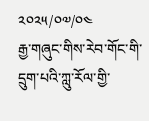༢༠༢༥/༠༧/༠༤
རྒྱ་གཞུང་གིས་རེབ་གོང་གི་དྲུག་པའི་ཀླུ་རོལ་གྱི་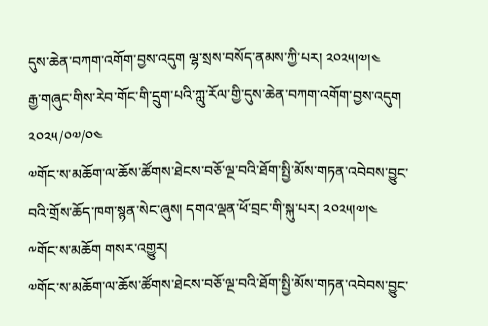དུས་ཆེན་བཀག་འགོག་བྱས་འདུག ལྷ་སྲས་བསོད་ནམས་ཀྱི་པར། ༢༠༢༥།༧།༤
རྒྱ་གཞུང་གིས་རེབ་གོང་གི་དྲུག་པའི་ཀླུ་རོལ་གྱི་དུས་ཆེན་བཀག་འགོག་བྱས་འདུག
༢༠༢༥/༠༧/༠༤
༧གོང་ས་མཆོག་ལ་ཆོས་ཚོགས་ཐེངས་བཅོ་ལྔ་བའི་ཐོག་སྤྱི་མོས་གཏན་འབེབས་བྱུང་བའི་གྲོས་ཆོད་ཁག་སྙན་སེང་ཞུས། དགའ་ལྡན་ཕོ་བྲང་གི་སྐུ་པར། ༢༠༢༥།༧།༤
༸གོང་ས་མཆོག གསར་འགྱུར།
༧གོང་ས་མཆོག་ལ་ཆོས་ཚོགས་ཐེངས་བཅོ་ལྔ་བའི་ཐོག་སྤྱི་མོས་གཏན་འབེབས་བྱུང་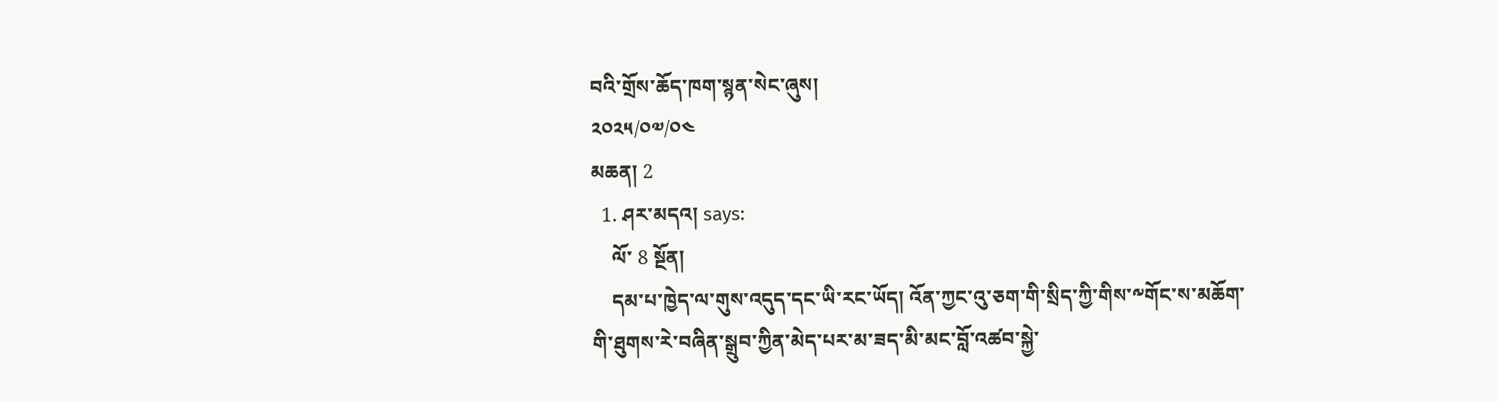བའི་གྲོས་ཆོད་ཁག་སྙན་སེང་ཞུས།
༢༠༢༥/༠༧/༠༤
མཆན། 2
  1. ཤར་མདའ། says:
    ལོ་ 8 སྔོན།
    དམ་པ་ཁྱེད་ལ་གུས་འདུད་དང་ཡི་རང་ཡོད། འོན་ཀྱང་འུ་ཅག་གི་སྲིད་ཀྱི་གིས་༸གོང་ས་མཆོག་གི་ཐུགས་རེ་བཞིན་སྒྲུབ་ཀྱིན་མེད་པར་མ་ཟད་མི་མང་བློ་འཚབ་སྐྱེ་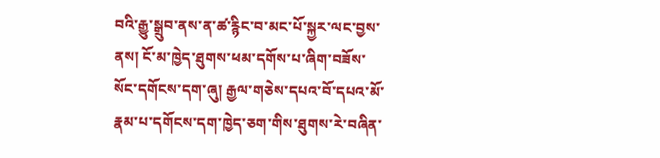བའི་རྒྱུ་སྒྲུབ་ནས་ན་ཚ་རྙིང་བ་མང་པོ་སྐྱར་ལང་བྱས་ནས། ངོ་མ་ཁྱེད་ཐུགས་ཕམ་དགོས་པ་ཞིག་བཟོས་སོང་དགོངས་དག་ཞུ། རྒྱལ་གཅེས་དཔའ་བོ་དཔའ་མོ་རྣམ་པ་དགོངས་དག་ཁྱེད་ཅག་གིས་ཐུགས་རེ་བཞིན་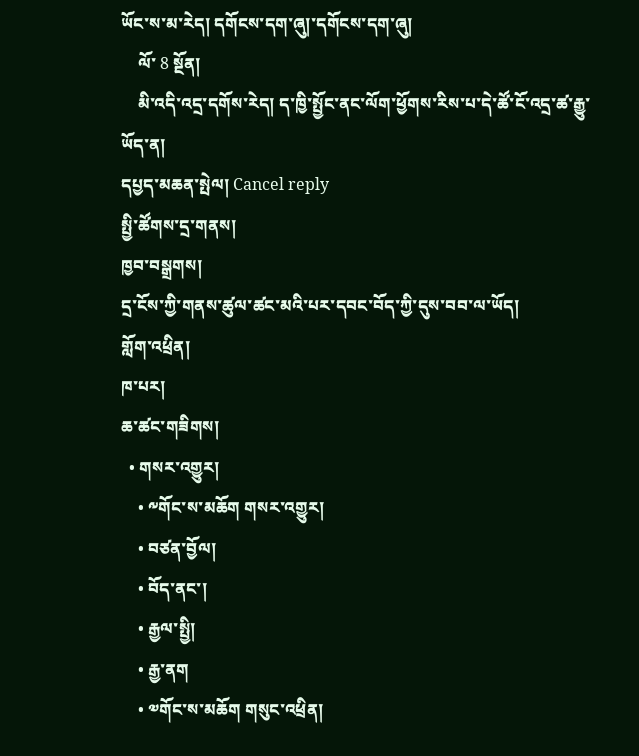ཡོང་ས་མ་རེད། དགོངས་དག་ཞུ།་དགོངས་དག་ཞུ།
    ལོ་ 8 སྔོན།
    མི་འདི་འདྲ་དགོས་རེད། ད་ཁྱི་སྤྱོང་ནང་ལོག་ཕྱོགས་རིས་པ་དེ་ཚོ་ངོ་འདྲ་ཚ་རྒྱུ་ཡོད་ན།
དཔྱད་མཆན་སྤེལ། Cancel reply
སྤྱི་ཚོགས་དྲ་གནས།
ཁྱབ་བསྒྲགས།
དྲ་ངོས་ཀྱི་གནས་ཚུལ་ཚང་མའི་པར་དབང་བོད་ཀྱི་དུས་བབ་ལ་ཡོད།
གློག་འཕྲིན།
ཁ་པར།
ཆ་ཚང་གཟིགས།
  • གསར་འགྱུར།
    • ༸གོང་ས་མཆོག གསར་འགྱུར།
    • བཙན་བྱོལ།
    • བོད་ནང་།
    • རྒྱལ་སྤྱི།
    • རྒྱ་ནག
    • ༧གོང་ས་མཆོག གསུང་འཕྲིན།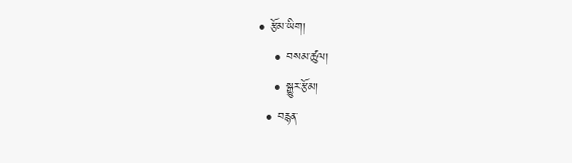• རྩོམ་ཡིག།
    • བསམ་ཚུལ།
    • སྒྱུར་རྩོམ།
  • བརྙན་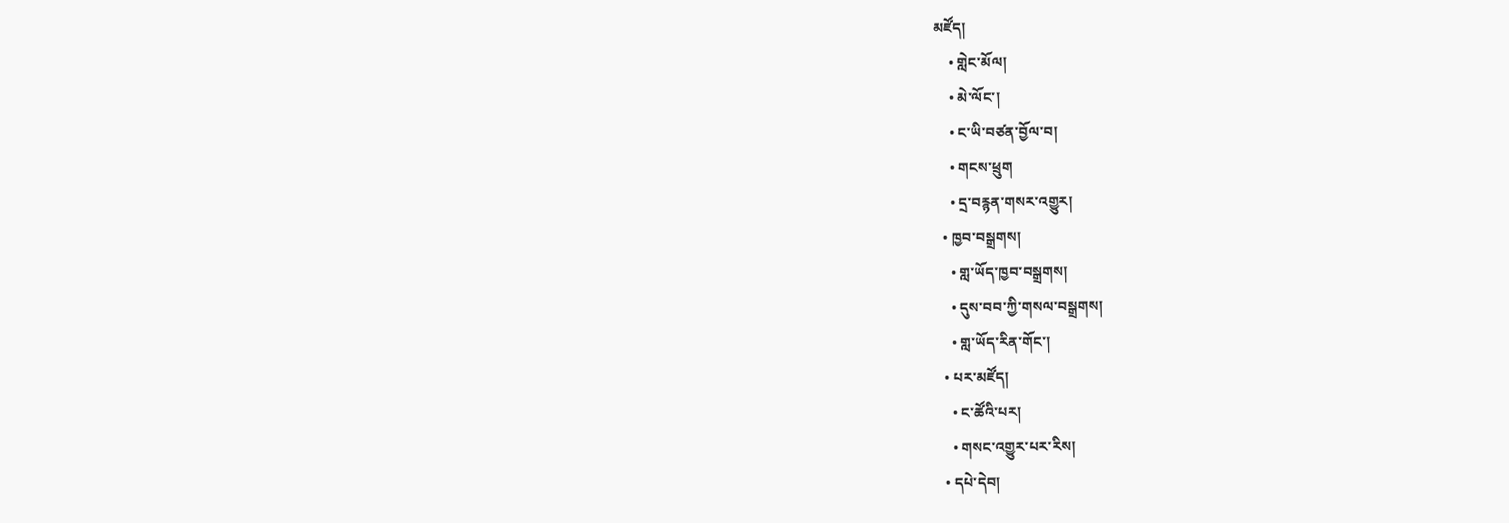མཛོད།
    • གླེང་མོལ།
    • མེ་ལོང་།
    • ང་ཡི་བཙན་བྱོལ་བ།
    • གངས་ཕྲུག
    • དྲ་བརྙན་གསར་འགྱུར།
  • ཁྱབ་བསྒྲགས།
    • གླ་ཡོད་ཁྱབ་བསྒྲགས།
    • དུས་བབ་ཀྱི་གསལ་བསྒྲགས།
    • གླ་ཡོད་རིན་གོང་།
  • པར་མཛོད།
    • ང་ཚོའི་པར།
    • གསང་འགྱུར་པར་རིས།
  • དཔེ་དེབ།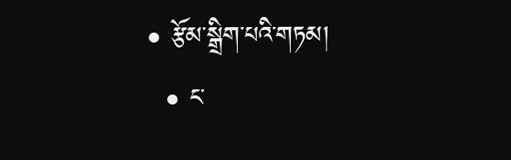• རྩོམ་སྒྲིག་པའི་གཏམ།
  • ང་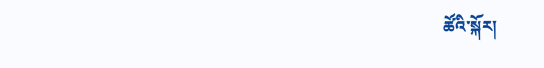ཚོའི་སྐོར།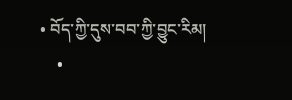• བོད་ཀྱི་དུས་བབ་ཀྱི་བྱུང་རིམ།
    •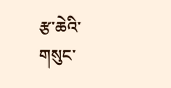རྩ་ཆེའི་གསུང་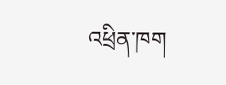འཕྲིན་ཁག